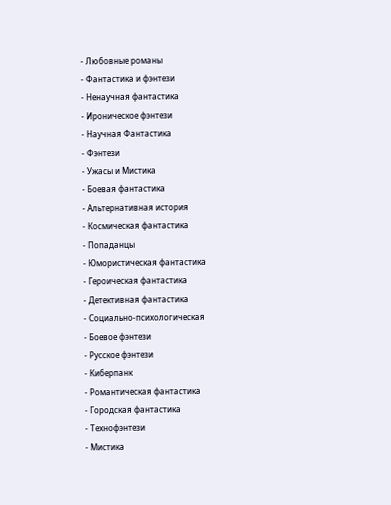- Любовные романы
- Фантастика и фэнтези
- Ненаучная фантастика
- Ироническое фэнтези
- Научная Фантастика
- Фэнтези
- Ужасы и Мистика
- Боевая фантастика
- Альтернативная история
- Космическая фантастика
- Попаданцы
- Юмористическая фантастика
- Героическая фантастика
- Детективная фантастика
- Социально-психологическая
- Боевое фэнтези
- Русское фэнтези
- Киберпанк
- Романтическая фантастика
- Городская фантастика
- Технофэнтези
- Мистика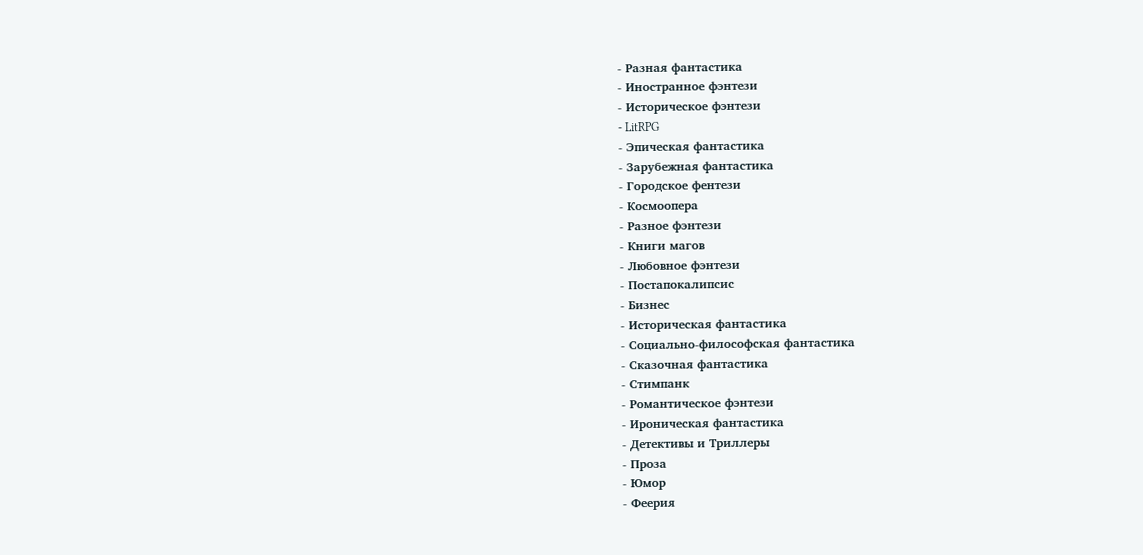- Разная фантастика
- Иностранное фэнтези
- Историческое фэнтези
- LitRPG
- Эпическая фантастика
- Зарубежная фантастика
- Городское фентези
- Космоопера
- Разное фэнтези
- Книги магов
- Любовное фэнтези
- Постапокалипсис
- Бизнес
- Историческая фантастика
- Социально-философская фантастика
- Сказочная фантастика
- Стимпанк
- Романтическое фэнтези
- Ироническая фантастика
- Детективы и Триллеры
- Проза
- Юмор
- Феерия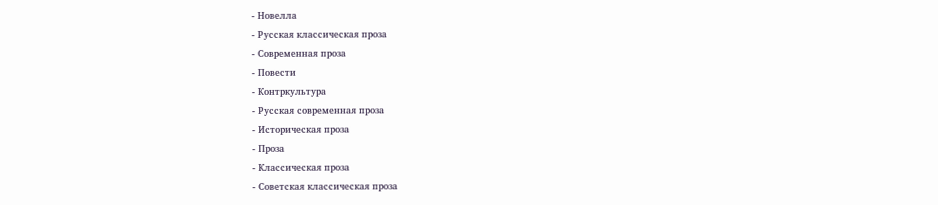- Новелла
- Русская классическая проза
- Современная проза
- Повести
- Контркультура
- Русская современная проза
- Историческая проза
- Проза
- Классическая проза
- Советская классическая проза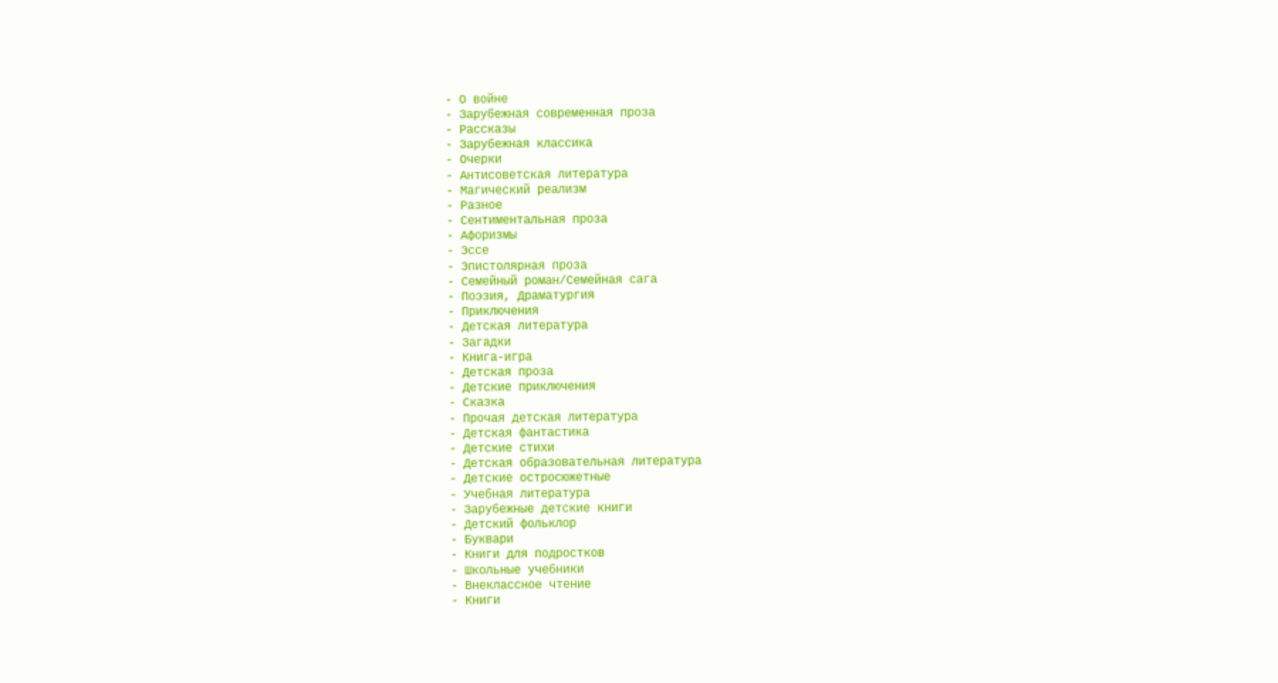- О войне
- Зарубежная современная проза
- Рассказы
- Зарубежная классика
- Очерки
- Антисоветская литература
- Магический реализм
- Разное
- Сентиментальная проза
- Афоризмы
- Эссе
- Эпистолярная проза
- Семейный роман/Семейная сага
- Поэзия, Драматургия
- Приключения
- Детская литература
- Загадки
- Книга-игра
- Детская проза
- Детские приключения
- Сказка
- Прочая детская литература
- Детская фантастика
- Детские стихи
- Детская образовательная литература
- Детские остросюжетные
- Учебная литература
- Зарубежные детские книги
- Детский фольклор
- Буквари
- Книги для подростков
- Школьные учебники
- Внеклассное чтение
- Книги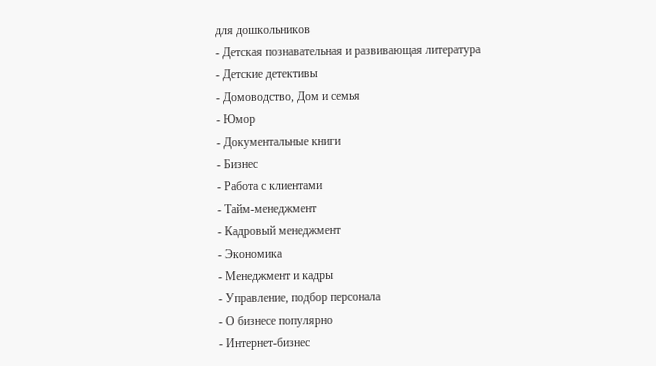для дошкольников
- Детская познавательная и развивающая литература
- Детские детективы
- Домоводство, Дом и семья
- Юмор
- Документальные книги
- Бизнес
- Работа с клиентами
- Тайм-менеджмент
- Кадровый менеджмент
- Экономика
- Менеджмент и кадры
- Управление, подбор персонала
- О бизнесе популярно
- Интернет-бизнес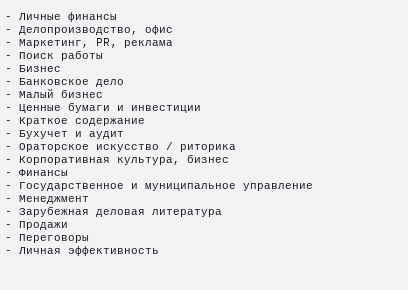- Личные финансы
- Делопроизводство, офис
- Маркетинг, PR, реклама
- Поиск работы
- Бизнес
- Банковское дело
- Малый бизнес
- Ценные бумаги и инвестиции
- Краткое содержание
- Бухучет и аудит
- Ораторское искусство / риторика
- Корпоративная культура, бизнес
- Финансы
- Государственное и муниципальное управление
- Менеджмент
- Зарубежная деловая литература
- Продажи
- Переговоры
- Личная эффективность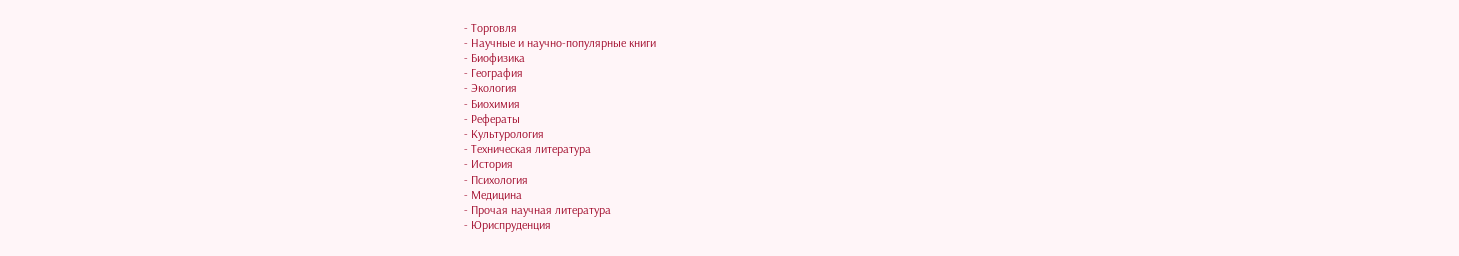- Торговля
- Научные и научно-популярные книги
- Биофизика
- География
- Экология
- Биохимия
- Рефераты
- Культурология
- Техническая литература
- История
- Психология
- Медицина
- Прочая научная литература
- Юриспруденция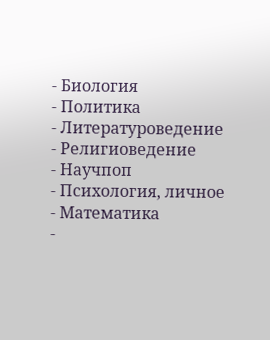- Биология
- Политика
- Литературоведение
- Религиоведение
- Научпоп
- Психология, личное
- Математика
-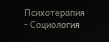Психотерапия
- Социология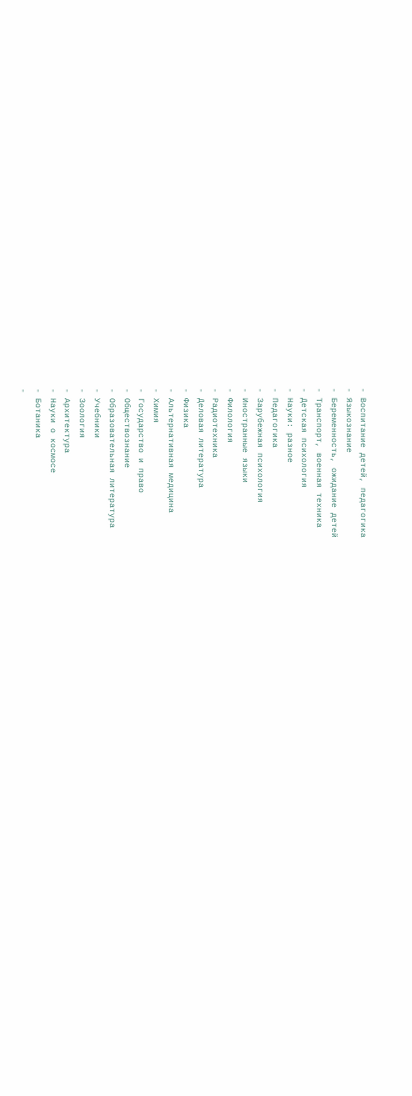- Воспитание детей, педагогика
- Языкознание
- Беременность, ожидание детей
- Транспорт, военная техника
- Детская психология
- Науки: разное
- Педагогика
- Зарубежная психология
- Иностранные языки
- Филология
- Радиотехника
- Деловая литература
- Физика
- Альтернативная медицина
- Химия
- Государство и право
- Обществознание
- Образовательная литература
- Учебники
- Зоология
- Архитектура
- Науки о космосе
- Ботаника
-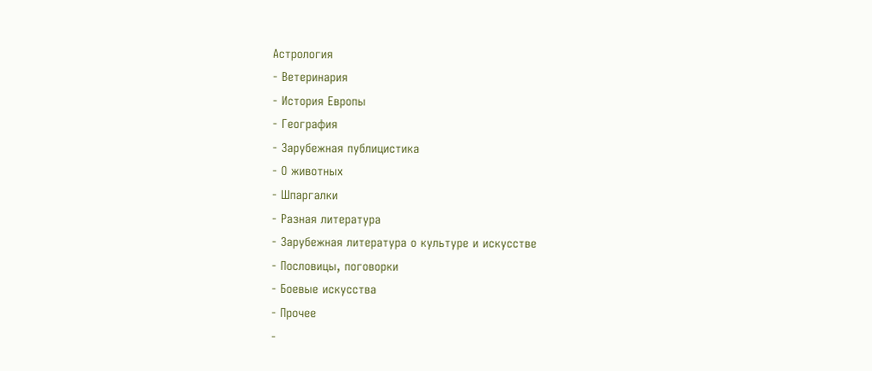Астрология
- Ветеринария
- История Европы
- География
- Зарубежная публицистика
- О животных
- Шпаргалки
- Разная литература
- Зарубежная литература о культуре и искусстве
- Пословицы, поговорки
- Боевые искусства
- Прочее
-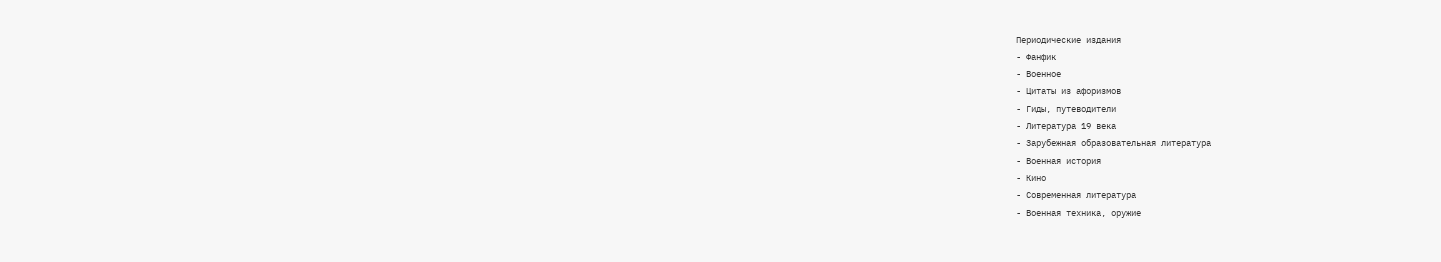Периодические издания
- Фанфик
- Военное
- Цитаты из афоризмов
- Гиды, путеводители
- Литература 19 века
- Зарубежная образовательная литература
- Военная история
- Кино
- Современная литература
- Военная техника, оружие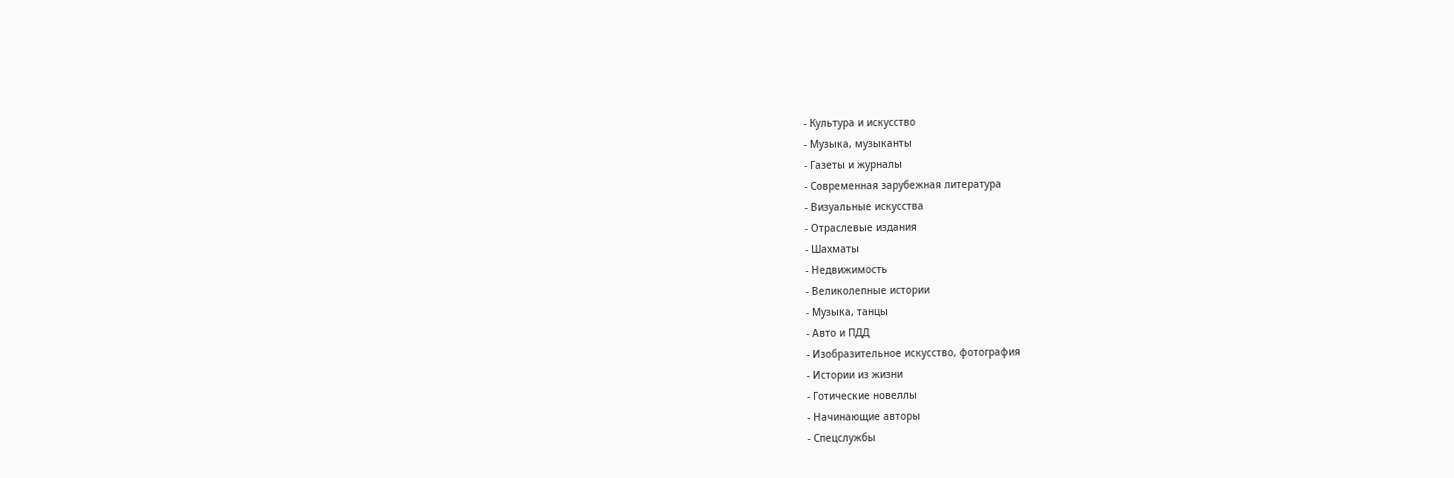- Культура и искусство
- Музыка, музыканты
- Газеты и журналы
- Современная зарубежная литература
- Визуальные искусства
- Отраслевые издания
- Шахматы
- Недвижимость
- Великолепные истории
- Музыка, танцы
- Авто и ПДД
- Изобразительное искусство, фотография
- Истории из жизни
- Готические новеллы
- Начинающие авторы
- Спецслужбы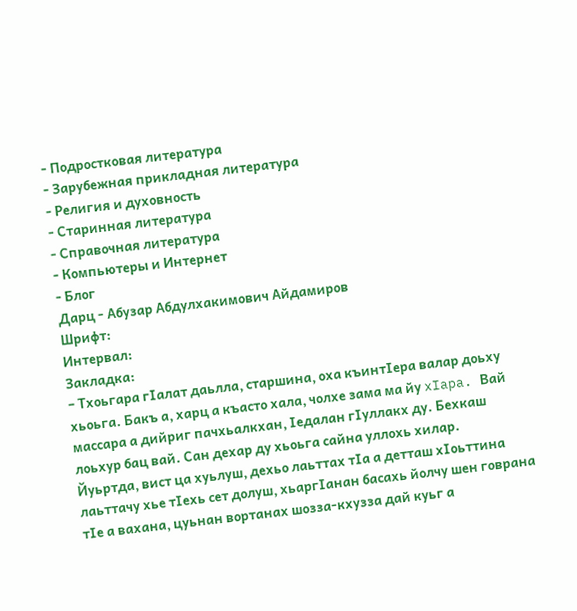- Подростковая литература
- Зарубежная прикладная литература
- Религия и духовность
- Старинная литература
- Справочная литература
- Компьютеры и Интернет
- Блог
Дарц - Абузар Абдулхакимович Айдамиров
Шрифт:
Интервал:
Закладка:
– Тхоьгара гIалат даьлла, старшина, оха къинтIера валар доьху хьоьга. Бакъ а, харц а къасто хала, чолхе зама ма йу xIapa. Вай массара а дийриг пачхьалкхан, Iедалан гIуллакх ду. Бехкаш лоьхур бац вай. Сан дехар ду хьоьга сайна уллохь хилар.
Йуьртда, вист ца хуьлуш, дехьо лаьттах тIа а детташ хIоьттина лаьттачу хье тIехь сет долуш, хьаргIанан басахь йолчу шен говрана тIе а вахана, цуьнан вортанах шозза-кхузза дай куьг а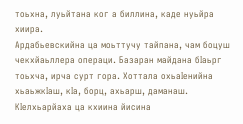тоьхна, луьйтана ког а биллина, каде нуьйра хиира.
Ардабьевскийна ца моьттучу тайпана, чам боцуш чекхйаьллера операци. Базаран майдана бIаьрг тоьхча, ирча сурт гора. Хоттала охьаIенийна хьаьжкIаш, кIа, борц, ахьарш, даманаш. КIелхьарйаха ца кхиина йисина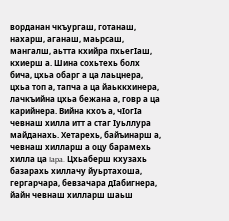ворданан чкъургаш, готанаш, нахарш, аганаш, маьрсаш, мангалш, аьтта кхийра пхьегIаш, кхиерш а. Шина сохьтехь болх бича, цхьа обарг а ца лаьцнера, цхьа топ а, тапча а ца йаьккхинера, лачкъийна цхьа бежана а, говр а ца карийнера. Вийна кхоъ а, чIогIа чевнаш хилла итт а стаг Iуьллура майданахь. Хетарехь, байъинарш а, чевнаш хилларш а оцу барамехь хилла ца Iapa. Цхьаберш кхузахь базарахь хиллачу йуьртахоша, гергарчара, бевзачара дIабигнера, йайн чевнаш хилларш шаьш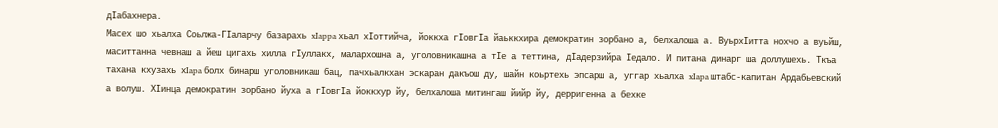дIабахнера.
Масех шо хьалха Соьлжа-ГIаларчу базарахь xIappa хьал хIоттийча, йоккха гIовгIа йаьккхира демократин зорбано а, белхалоша а. ВуьрхIитта нохчо а вуьйш, маситтанна чевнаш а йеш цигахь хилла гIуллакх, малархошна а, уголовникашна а тIе а теттина, дIадерзийра Iедало. И питана динарг ша доллушехь. Ткъа тахана кхузахь хIapa болх бинарш уголовникаш бац, пачхьалкхан эскаран дакъош ду, шайн коьртехь эпсарш а, уггар хьалха xIapa штабс-капитан Ардабьевский а волуш. ХIинца демократин зорбано йуха а гIовгIа йоккхур йу, белхалоша митингаш йийр йу, дерригенна а бехке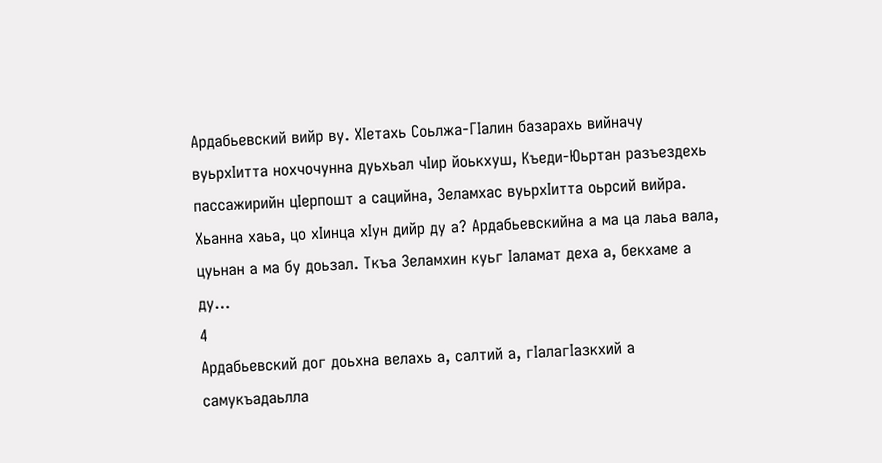Ардабьевский вийр ву. ХIетахь Соьлжа-ГIалин базарахь вийначу вуьрхIитта нохчочунна дуьхьал чIир йоькхуш, Къеди-Юьртан разъездехь пассажирийн цIерпошт а сацийна, Зеламхас вуьрхIитта оьрсий вийра. Хьанна хаьа, цо хIинца хIун дийр ду а? Ардабьевскийна а ма ца лаьа вала, цуьнан а ма бу доьзал. Ткъа Зеламхин куьг Iаламат деха а, бекхаме а ду…
4
Ардабьевский дог доьхна велахь а, салтий а, гIалагIазкхий а самукъадаьлла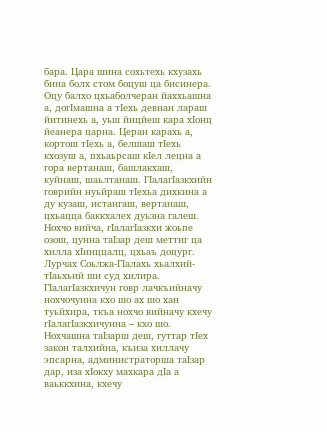бара. Цара шина сохьтехь кхузахь бина болх стом боцуш ца бисинера. Оцу балхо цхьаболчеран йаххьашна а, догIмашна а тIехь девнан лараш йитинехь а, уьш йицйеш кара хIонц йеанера царна. Церан карахь а, кортош тIехь а, белшаш тIехь кхозуш а, пхьаьрсаш кIел лецна а гора вертанаш, башлакхаш, куйнаш, шаьлтанаш. ГIалагIазкхийн говрийн нуьйраш тIехьа дихкина а ду кузаш, истангаш, вертанаш, цхьацца баккхалех дуьзна галеш.
Нохчо вийча, гIалагIазкхи жоьпе озош, цунна таIзар деш меттиг ца хилла хIинццалц, цхьаъ доцург. Лурчах Соьлжа-ГIалахь хьалхий-тIаьхьий ши суд хилира. ГIалагIазкхичун говр лачкъийначу нохчочунна кхо шо ах шо хан туьйхира, ткъа нохчо вийначу кхечу гIалагIазкхичунна – кхо шо. Нохчашна таIзарш деш, гуттар тIех закон талхийна, къиза хиллачу эпсарна, администраторша таIзар дар, иза хIокху махкара дIа а ваьккхина, кхечу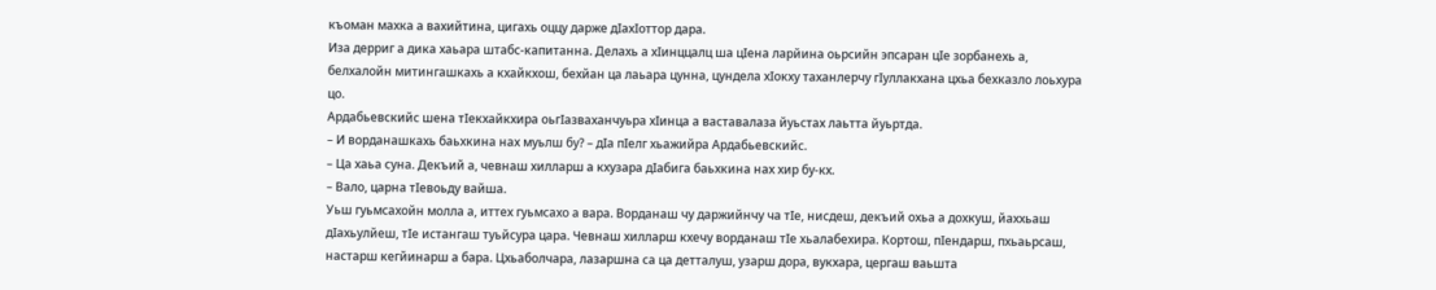къоман махка а вахийтина, цигахь оццу дарже дIахIоттор дара.
Иза дерриг а дика хаьара штабс-капитанна. Делахь а хIинццалц ша цIена ларйина оьрсийн эпсаран цIе зорбанехь а, белхалойн митингашкахь а кхайкхош, бехйан ца лаьара цунна, цундела хIокху таханлерчу гIуллакхана цхьа бехказло лоьхура цо.
Ардабьевскийс шена тIекхайкхира оьгIазваханчуьра хIинца а ваставалаза йуьстах лаьтта йуьртда.
– И ворданашкахь баьхкина нах муьлш бу? – дIа пIелг хьажийра Ардабьевскийс.
– Ца хаьа суна. Декъий а, чевнаш хилларш а кхузара дIабига баьхкина нах хир бу-кх.
– Вало, царна тIевоьду вайша.
Уьш гуьмсахойн молла а, иттех гуьмсахо а вара. Ворданаш чу даржийнчу ча тIе, нисдеш, декъий охьа а дохкуш, йаххьаш дIахьулйеш, тIе истангаш туьйсура цара. Чевнаш хилларш кхечу ворданаш тIе хьалабехира. Кортош, пIендарш, пхьаьрсаш, настарш кегйинарш а бара. Цхьаболчара, лазаршна са ца детталуш, узарш дора, вукхара, цергаш ваьшта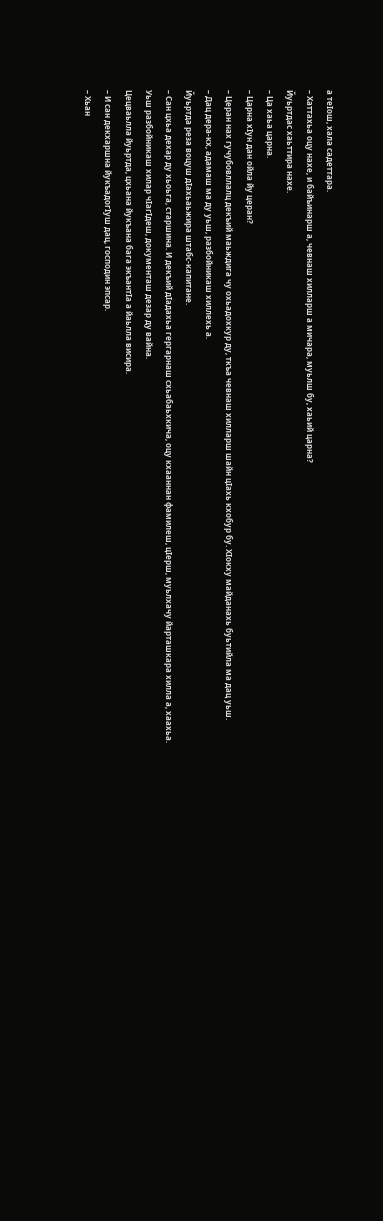а теIош, хала садеттара.
– Хаттахьа оцу нахе, и байъинарш а, чевнаш хилларш а мичара, муьлш бу, хаьий царна?
Йуьртдас хаьттира нахе.
– Ца хаьа царна.
– Царна хIун дан ойла йу церан?
– Церан нах гучубовллалц декъий маьждига чу охьадохкур ду, ткъа чевнаш хилларш шайн цIахь кхобур бу. ХIокху майданахь буьтийла ма дац уьш.
– Дац дера-кх, адамаш ма ду уьш, разбойникаш хиллехь а.
Йуьртда реза воцуш дIахьаьжира штабс-капитане.
– Сан цхьа дехар ду хьоьга, старшина. И декъий дIадахьа гергарнаш схьабаьхкича, оцу кхааннан фамилеш, цIерш, муьлхачу йарташкара хилла а, хаахьа. Уьш разбойникаш хилар чIагIдеш, документаш дезар ду вайна.
Цецваьлла йуьртда, цхьана йукъана бага экъантIа а йаьлла висира.
– И сан декхаршна йукъадогIуш дац, господин эпсар.
– Хьан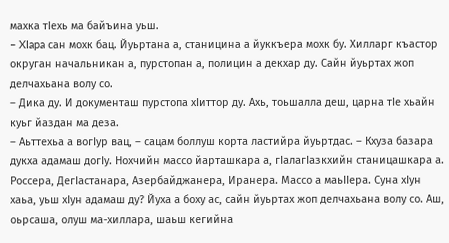махка тIехь ма байъина уьш.
– XIapa сан мохк бац. Йуьртана а, станицина а йуккъера мохк бу. Хилларг къастор округан начальникан а, пурстопан а, полицин а декхар ду. Сайн йуьртах жоп делчахьана волу со.
– Дика ду. И документаш пурстопа хIиттор ду. Ахь, тоьшалла деш, царна тIе хьайн куьг йаздан ма деза.
– Аьттехьа а вогIур вац, – сацам боллуш корта ластийра йуьртдас. – Кхуза базара дукха адамаш догIу. Нохчийн массо йарташкара а, гIалагIазкхийн станицашкара а. Россера, ДегIастанара, Азербайджанера, Иранера. Массо а маьIIера. Суна хIун хаьа, уьш хIун адамаш ду? Йуха а боху ас, сайн йуьртах жоп делчахьана волу со. Аш, оьрсаша, олуш ма-хиллара, шаьш кегийна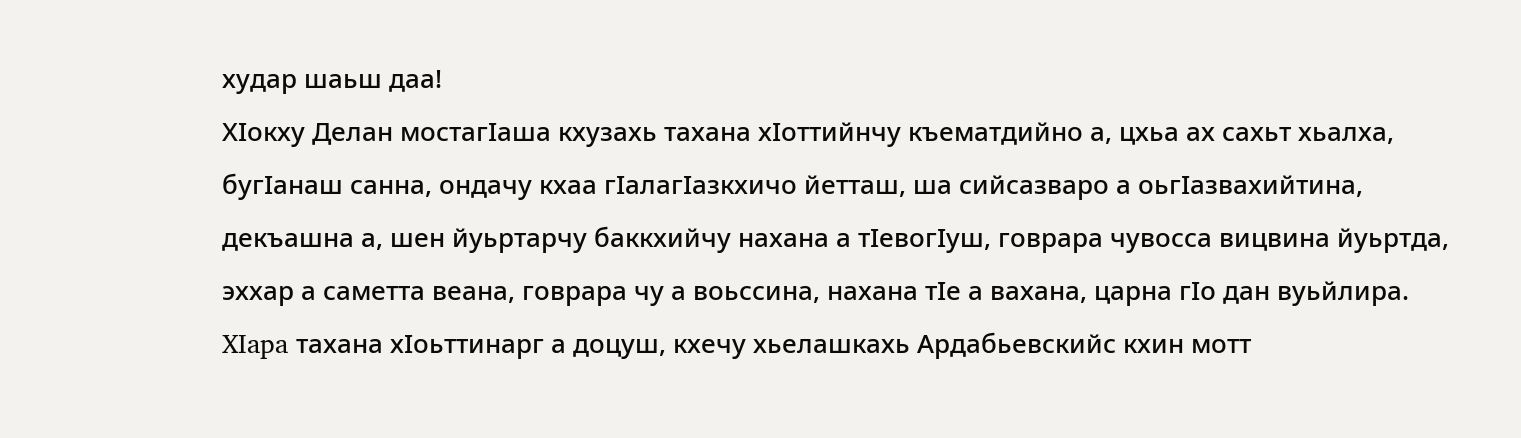худар шаьш даа!
ХIокху Делан мостагIаша кхузахь тахана хIоттийнчу къематдийно а, цхьа ах сахьт хьалха, бугIанаш санна, ондачу кхаа гIалагIазкхичо йетташ, ша сийсазваро а оьгIазвахийтина, декъашна а, шен йуьртарчу баккхийчу нахана а тIевогIуш, говрара чувосса вицвина йуьртда, эххар а саметта веана, говрара чу а воьссина, нахана тIе а вахана, царна гIo дан вуьйлира.
XIapa тахана хIоьттинарг а доцуш, кхечу хьелашкахь Ардабьевскийс кхин мотт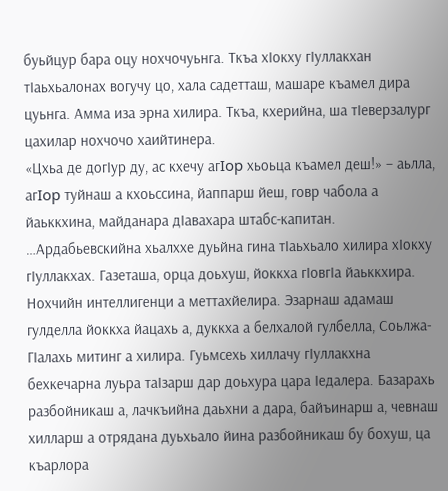буьйцур бара оцу нохчочуьнга. Ткъа хIокху гIуллакхан тIаьхьалонах вогучу цо, хала садетташ, машаре къамел дира цуьнга. Амма иза эрна хилира. Ткъа, кхерийна, ша тIеверзалург цахилар нохчочо хаийтинера.
«Цхьа де догIур ду, ас кхечу aгIop хьоьца къамел деш!» – аьлла, aгIop туйнаш а кхоьссина, йаппарш йеш, говр чабола а йаьккхина, майданара дIавахара штабс-капитан.
…Ардабьевскийна хьалххе дуьйна гина тIаьхьало хилира хIокху гIуллакхах. Газеташа, орца доьхуш, йоккха гIовгIа йаьккхира. Нохчийн интеллигенци а меттахйелира. Эзарнаш адамаш гулделла йоккха йацахь а, дуккха а белхалой гулбелла, Соьлжа-ГIалахь митинг а хилира. Гуьмсехь хиллачу гIуллакхна бехкечарна луьра таIзарш дар доьхура цара Iедалера. Базарахь разбойникаш а, лачкъийна даьхни а дара, байъинарш а, чевнаш хилларш а отрядана дуьхьало йина разбойникаш бу бохуш, ца къарлора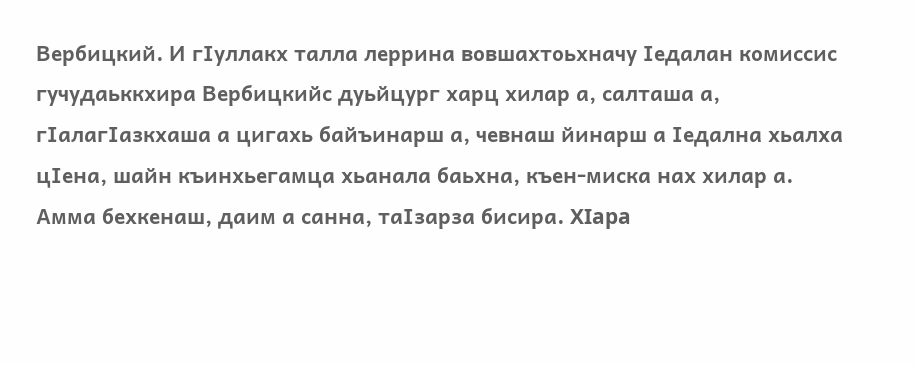Вербицкий. И гIуллакх талла леррина вовшахтоьхначу Iедалан комиссис гучудаьккхира Вербицкийс дуьйцург харц хилар а, салташа а, гIалагIазкхаша а цигахь байъинарш а, чевнаш йинарш а Iедална хьалха цIена, шайн къинхьегамца хьанала баьхна, къен-миска нах хилар а.
Амма бехкенаш, даим а санна, таIзарза бисира. XIapa